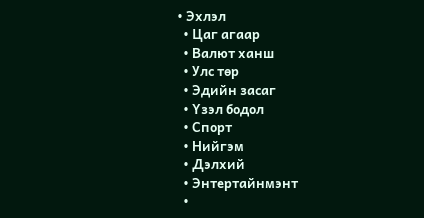• Эхлэл
  • Цаг агаар
  • Валют ханш
  • Улс төр
  • Эдийн засаг
  • Үзэл бодол
  • Спорт
  • Нийгэм
  • Дэлхий
  • Энтертайнмэнт
  •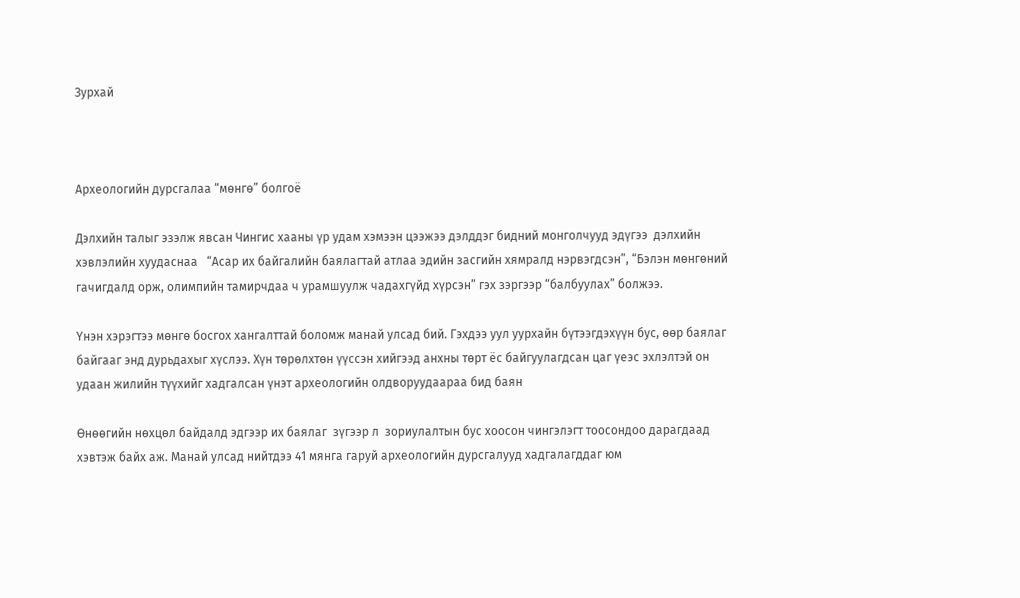Зурхай



Археологийн дурсгалаа “мөнгө” болгоё

Дэлхийн талыг эзэлж явсан Чингис хааны үр удам хэмээн цээжээ дэлддэг бидний монголчууд эдүгээ  дэлхийн хэвлэлийн хуудаснаа   “Асар их байгалийн баялагтай атлаа эдийн засгийн хямралд нэрвэгдсэн”, “Бэлэн мөнгөний гачигдалд орж, олимпийн тамирчдаа ч урамшуулж чадахгүйд хүрсэн” гэх зэргээр “балбуулах” болжээ.

Үнэн хэрэгтээ мөнгө босгох хангалттай боломж манай улсад бий. Гэхдээ уул уурхайн бүтээгдэхүүн бус, өөр баялаг байгааг энд дурьдахыг хүслээ. Хүн төрөлхтөн үүссэн хийгээд анхны төрт ёс байгуулагдсан цаг үеэс эхлэлтэй он удаан жилийн түүхийг хадгалсан үнэт археологийн олдворуудаараа бид баян

Өнөөгийн нөхцөл байдалд эдгээр их баялаг  зүгээр л  зориулалтын бус хоосон чингэлэгт тоосондоо дарагдаад хэвтэж байх аж. Манай улсад нийтдээ 41 мянга гаруй археологийн дурсгалууд хадгалагддаг юм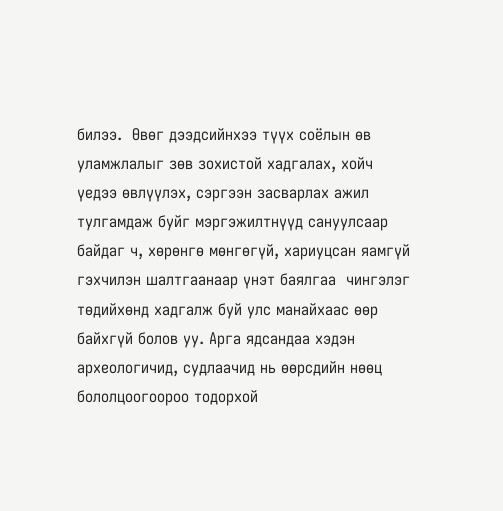билээ.  Өвөг дээдсийнхээ түүх соёлын өв уламжлалыг зөв зохистой хадгалах, хойч үедээ өвлүүлэх, сэргээн засварлах ажил тулгамдаж буйг мэргэжилтнүүд сануулсаар байдаг ч, хөрөнгө мөнгөгүй, хариуцсан яамгүй гэхчилэн шалтгаанаар үнэт баялгаа  чингэлэг төдийхөнд хадгалж буй улс манайхаас өөр байхгүй болов уу. Арга ядсандаа хэдэн археологичид, судлаачид нь өөрсдийн нөөц бололцоогоороо тодорхой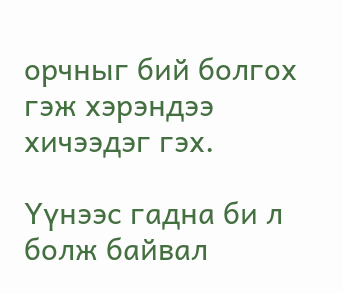орчныг бий болгох гэж хэрэндээ хичээдэг гэх.

Үүнээс гадна би л болж байвал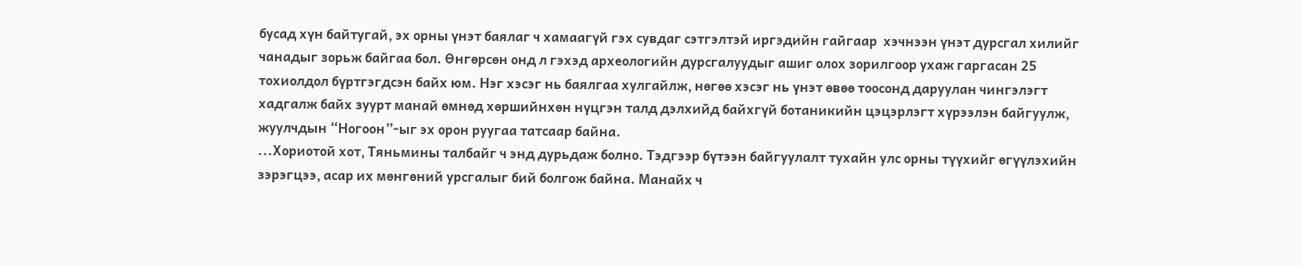бусад хүн байтугай, эх орны үнэт баялаг ч хамаагүй гэх сувдаг сэтгэлтэй иргэдийн гайгаар  хэчнээн үнэт дурсгал хилийг чанадыг зорьж байгаа бол. Өнгөрсөн онд л гэхэд археологийн дурсгалуудыг ашиг олох зорилгоор ухаж гаргасан 25 тохиолдол бүртгэгдсэн байх юм. Нэг хэсэг нь баялгаа хулгайлж, нөгөө хэсэг нь үнэт өвөө тоосонд даруулан чингэлэгт хадгалж байх зуурт манай өмнөд хөршийнхөн нүцгэн талд дэлхийд байхгүй ботаникийн цэцэрлэгт хүрээлэн байгуулж, жуулчдын “Ногоон”-ыг эх орон руугаа татсаар байна.
...Хориотой хот, Тяньмины талбайг ч энд дурьдаж болно. Тэдгээр бүтээн байгуулалт тухайн улс орны түүхийг өгүүлэхийн зэрэгцээ, асар их мөнгөний урсгалыг бий болгож байна. Манайх ч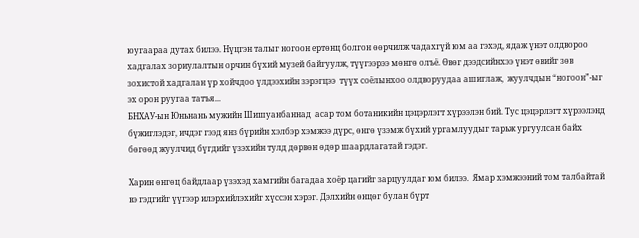юугаараа дутах билээ. Нүцгэн талыг ногоон ертөнц болгон өөрчилж чадахгүй юм аа гэхэд, ядаж үнэт олдвороо хадгалах зориулалтын орчин бүхий музей байгуулж, түүгээрээ мөнгө олъё. Өвөг дээдсийнхээ үнэт өвийг зөв зохистой хадгалан үр хойчдоо үлдээхийн зэрэгцээ  түүх соёлынхоо олдворуудаа ашиглаж,  жуулчдын “ногоон”-ыг эх орон руугаа татъя...
БНХАУ-ын Юньнань мужийн Шишуанбаннад  асар том ботаникийн цэцэрлэгт хүрээлэн бий. Тус цэцэрлэгт хүрээлэнд бүжиглэдэг, ичдэг гээд янз бүрийн хэлбэр хэмжээ дүрс, өнгө үзэмж бүхий ургамлуудыг тарьж ургуулсан байх бөгөөд жуулчид бүгдийг үзэхийн тулд дөрвөн өдөр шаардлагатай гэдэг.

Харин өнгөц байдлаар үзэхэд хамгийн багадаа хоёр цагийг зарцуулдаг юм билээ.  Ямар хэмжээний том талбайтай вэ гэдгийг үүгээр илэрхийлэхийг хүссэн хэрэг. Дэлхийн өнцөг булан бүрт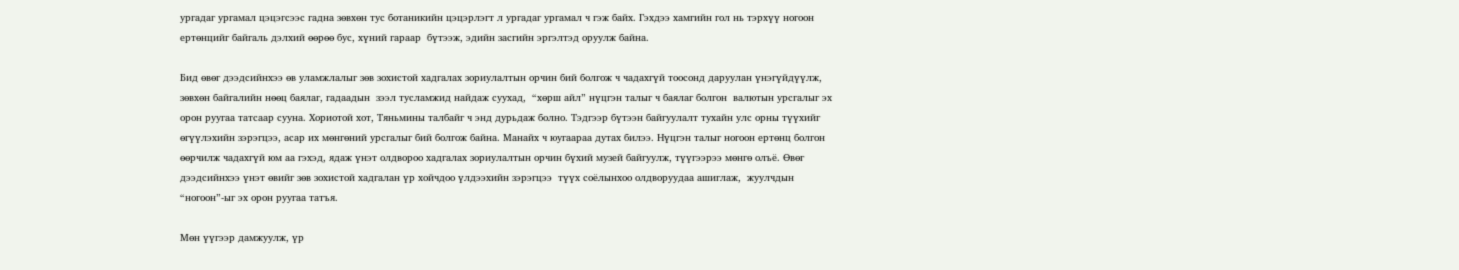ургадаг ургамал цэцэгсээс гадна зөвхөн тус ботаникийн цэцэрлэгт л ургадаг ургамал ч гэж байх. Гэхдээ хамгийн гол нь тэрхүү ногоон ертөнцийг байгаль дэлхий өөрөө бус, хүний гараар  бүтээж, эдийн засгийн эргэлтэд оруулж байна.

Бид өвөг дээдсийнхээ өв уламжлалыг зөв зохистой хадгалах зориулалтын орчин бий болгож ч чадахгүй тоосонд даруулан үнэгүйдүүлж, зөвхөн байгалийн нөөц баялаг, гадаадын  зээл тусламжид найдаж суухад,  “хөрш айл” нүцгэн талыг ч баялаг болгон  валютын урсгалыг эх орон руугаа татсаар сууна. Хориотой хот, Тяньмины талбайг ч энд дурьдаж болно. Тэдгээр бүтээн байгуулалт тухайн улс орны түүхийг өгүүлэхийн зэрэгцээ, асар их мөнгөний урсгалыг бий болгож байна. Манайх ч юугаараа дутах билээ. Нүцгэн талыг ногоон ертөнц болгон өөрчилж чадахгүй юм аа гэхэд, ядаж үнэт олдвороо хадгалах зориулалтын орчин бүхий музей байгуулж, түүгээрээ мөнгө олъё. Өвөг дээдсийнхээ үнэт өвийг зөв зохистой хадгалан үр хойчдоо үлдээхийн зэрэгцээ  түүх соёлынхоо олдворуудаа ашиглаж,  жуулчдын “ногоон”-ыг эх орон руугаа татъя.

Мөн үүгээр дамжуулж, үр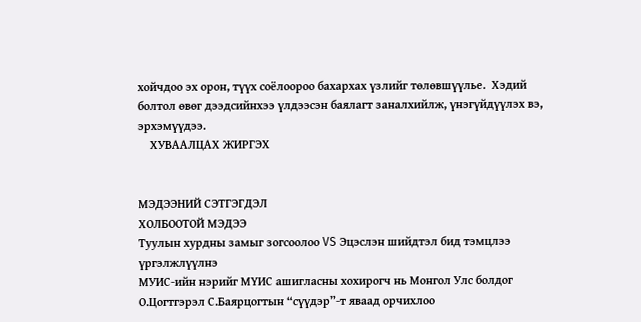хойчдоо эх орон, түүх соёлоороо бахархах үзлийг төлөвшүүлье.  Хэдий болтол өвөг дээдсийнхээ үлдээсэн баялагт заналхийлж, үнэгүйдүүлэх вэ, эрхэмүүдээ.
    ХУВААЛЦАХ ЖИРГЭХ


МЭДЭЭНИЙ СЭТГЭГДЭЛ
ХОЛБООТОЙ МЭДЭЭ
Туулын хурдны замыг зогсоолоо VS Эцэслэн шийдтэл бид тэмцлээ үргэлжлүүлнэ
МУИС-ийн нэрийг МҮИС ашигласны хохирогч нь Монгол Улс болдог
О.Цогтгэрэл С.Баярцогтын “сүүдэр”-т яваад орчихлоо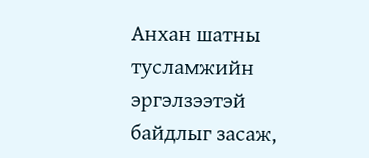Анхан шатны тусламжийн эргэлзээтэй байдлыг засаж,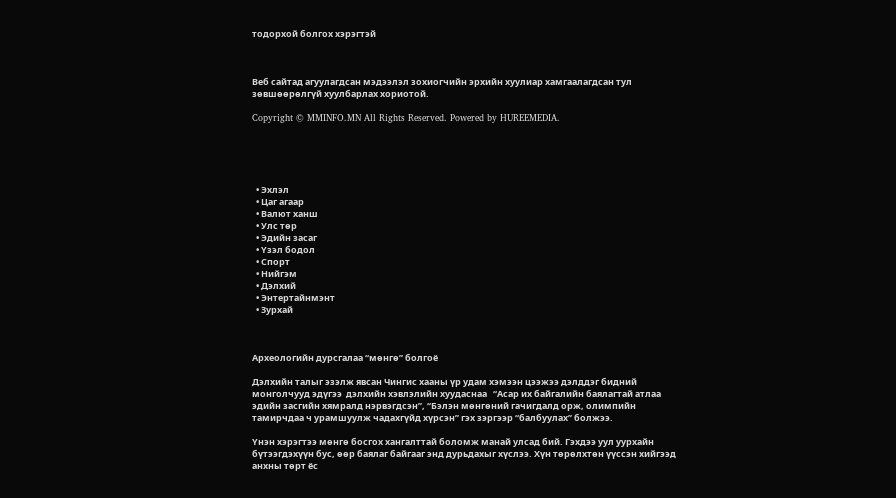тодорхой болгох хэрэгтэй



Веб сайтад агуулагдсан мэдээлэл зохиогчийн эрхийн хуулиар хамгаалагдсан тул зөвшөөрөлгүй хуулбарлах хориотой.

Copyright © MMINFO.MN All Rights Reserved. Powered by HUREEMEDIA.





  • Эхлэл
  • Цаг агаар
  • Валют ханш
  • Улс төр
  • Эдийн засаг
  • Үзэл бодол
  • Спорт
  • Нийгэм
  • Дэлхий
  • Энтертайнмэнт
  • Зурхай



Археологийн дурсгалаа “мөнгө” болгоё

Дэлхийн талыг эзэлж явсан Чингис хааны үр удам хэмээн цээжээ дэлддэг бидний монголчууд эдүгээ  дэлхийн хэвлэлийн хуудаснаа   “Асар их байгалийн баялагтай атлаа эдийн засгийн хямралд нэрвэгдсэн”, “Бэлэн мөнгөний гачигдалд орж, олимпийн тамирчдаа ч урамшуулж чадахгүйд хүрсэн” гэх зэргээр “балбуулах” болжээ.

Үнэн хэрэгтээ мөнгө босгох хангалттай боломж манай улсад бий. Гэхдээ уул уурхайн бүтээгдэхүүн бус, өөр баялаг байгааг энд дурьдахыг хүслээ. Хүн төрөлхтөн үүссэн хийгээд анхны төрт ёс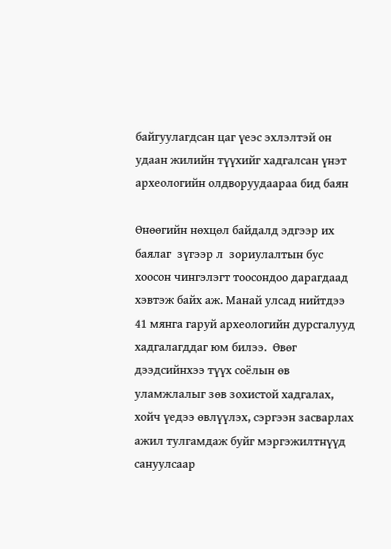байгуулагдсан цаг үеэс эхлэлтэй он удаан жилийн түүхийг хадгалсан үнэт археологийн олдворуудаараа бид баян

Өнөөгийн нөхцөл байдалд эдгээр их баялаг  зүгээр л  зориулалтын бус хоосон чингэлэгт тоосондоо дарагдаад хэвтэж байх аж. Манай улсад нийтдээ 41 мянга гаруй археологийн дурсгалууд хадгалагддаг юм билээ.  Өвөг дээдсийнхээ түүх соёлын өв уламжлалыг зөв зохистой хадгалах, хойч үедээ өвлүүлэх, сэргээн засварлах ажил тулгамдаж буйг мэргэжилтнүүд сануулсаар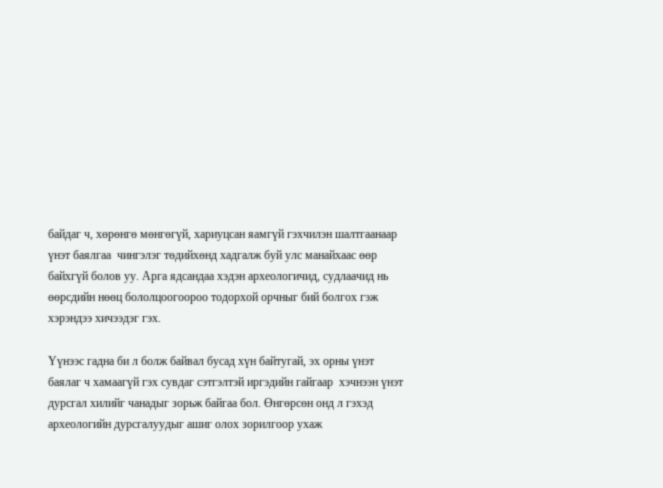байдаг ч, хөрөнгө мөнгөгүй, хариуцсан яамгүй гэхчилэн шалтгаанаар үнэт баялгаа  чингэлэг төдийхөнд хадгалж буй улс манайхаас өөр байхгүй болов уу. Арга ядсандаа хэдэн археологичид, судлаачид нь өөрсдийн нөөц бололцоогоороо тодорхой орчныг бий болгох гэж хэрэндээ хичээдэг гэх.

Үүнээс гадна би л болж байвал бусад хүн байтугай, эх орны үнэт баялаг ч хамаагүй гэх сувдаг сэтгэлтэй иргэдийн гайгаар  хэчнээн үнэт дурсгал хилийг чанадыг зорьж байгаа бол. Өнгөрсөн онд л гэхэд археологийн дурсгалуудыг ашиг олох зорилгоор ухаж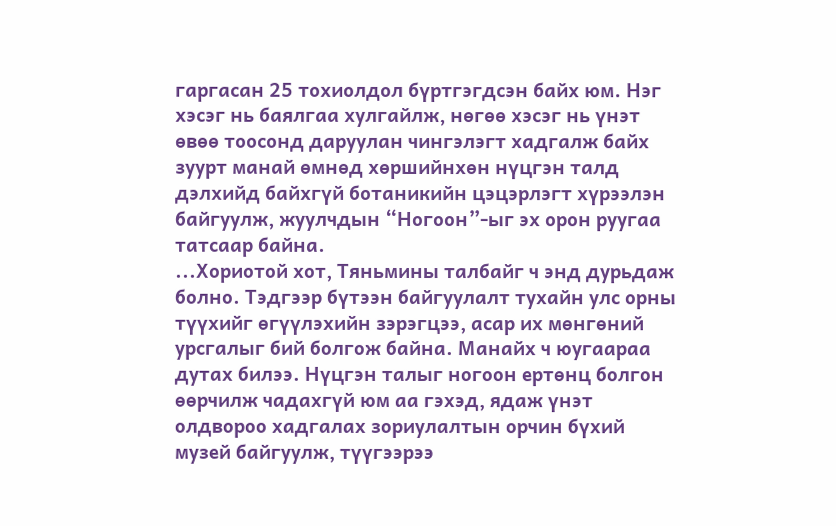гаргасан 25 тохиолдол бүртгэгдсэн байх юм. Нэг хэсэг нь баялгаа хулгайлж, нөгөө хэсэг нь үнэт өвөө тоосонд даруулан чингэлэгт хадгалж байх зуурт манай өмнөд хөршийнхөн нүцгэн талд дэлхийд байхгүй ботаникийн цэцэрлэгт хүрээлэн байгуулж, жуулчдын “Ногоон”-ыг эх орон руугаа татсаар байна.
...Хориотой хот, Тяньмины талбайг ч энд дурьдаж болно. Тэдгээр бүтээн байгуулалт тухайн улс орны түүхийг өгүүлэхийн зэрэгцээ, асар их мөнгөний урсгалыг бий болгож байна. Манайх ч юугаараа дутах билээ. Нүцгэн талыг ногоон ертөнц болгон өөрчилж чадахгүй юм аа гэхэд, ядаж үнэт олдвороо хадгалах зориулалтын орчин бүхий музей байгуулж, түүгээрээ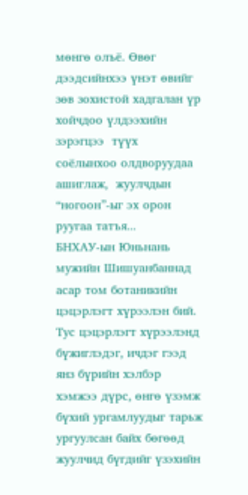мөнгө олъё. Өвөг дээдсийнхээ үнэт өвийг зөв зохистой хадгалан үр хойчдоо үлдээхийн зэрэгцээ  түүх соёлынхоо олдворуудаа ашиглаж,  жуулчдын “ногоон”-ыг эх орон руугаа татъя...
БНХАУ-ын Юньнань мужийн Шишуанбаннад  асар том ботаникийн цэцэрлэгт хүрээлэн бий. Тус цэцэрлэгт хүрээлэнд бүжиглэдэг, ичдэг гээд янз бүрийн хэлбэр хэмжээ дүрс, өнгө үзэмж бүхий ургамлуудыг тарьж ургуулсан байх бөгөөд жуулчид бүгдийг үзэхийн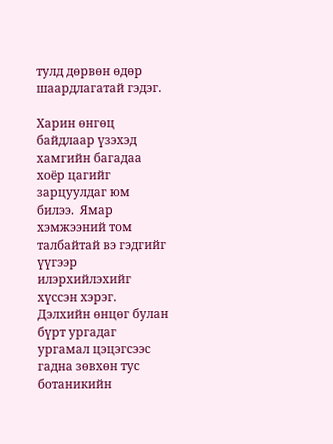тулд дөрвөн өдөр шаардлагатай гэдэг.

Харин өнгөц байдлаар үзэхэд хамгийн багадаа хоёр цагийг зарцуулдаг юм билээ.  Ямар хэмжээний том талбайтай вэ гэдгийг үүгээр илэрхийлэхийг хүссэн хэрэг. Дэлхийн өнцөг булан бүрт ургадаг ургамал цэцэгсээс гадна зөвхөн тус ботаникийн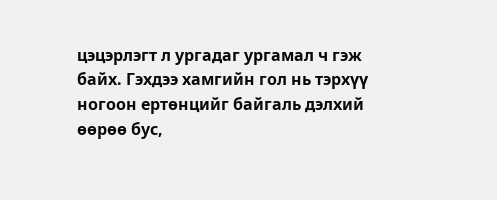цэцэрлэгт л ургадаг ургамал ч гэж байх. Гэхдээ хамгийн гол нь тэрхүү ногоон ертөнцийг байгаль дэлхий өөрөө бус,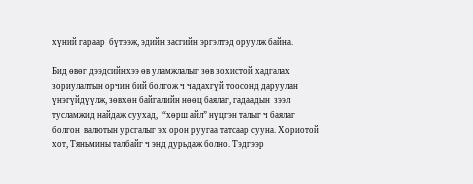хүний гараар  бүтээж, эдийн засгийн эргэлтэд оруулж байна.

Бид өвөг дээдсийнхээ өв уламжлалыг зөв зохистой хадгалах зориулалтын орчин бий болгож ч чадахгүй тоосонд даруулан үнэгүйдүүлж, зөвхөн байгалийн нөөц баялаг, гадаадын  зээл тусламжид найдаж суухад,  “хөрш айл” нүцгэн талыг ч баялаг болгон  валютын урсгалыг эх орон руугаа татсаар сууна. Хориотой хот, Тяньмины талбайг ч энд дурьдаж болно. Тэдгээр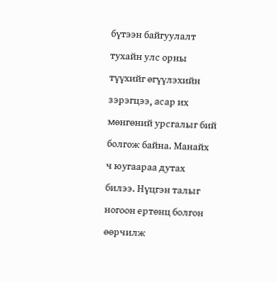бүтээн байгуулалт тухайн улс орны түүхийг өгүүлэхийн зэрэгцээ, асар их мөнгөний урсгалыг бий болгож байна. Манайх ч юугаараа дутах билээ. Нүцгэн талыг ногоон ертөнц болгон өөрчилж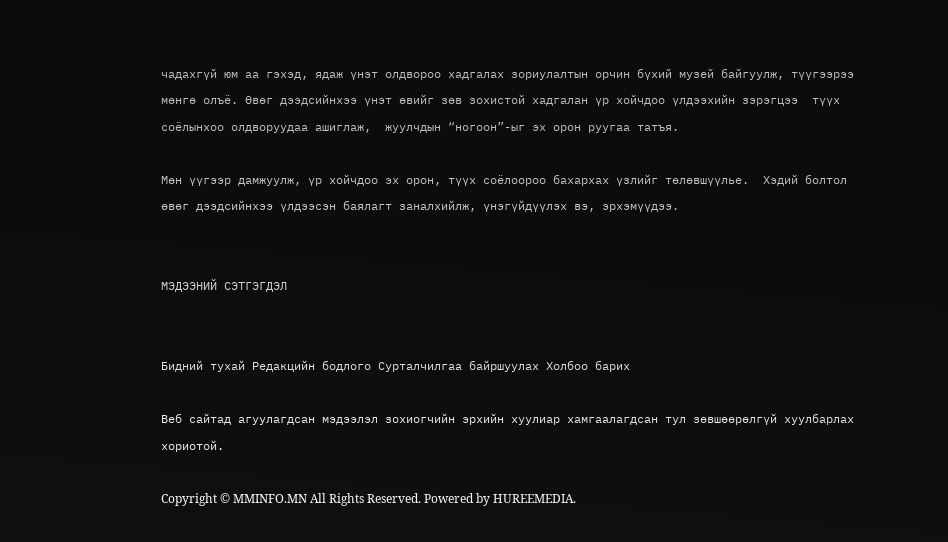чадахгүй юм аа гэхэд, ядаж үнэт олдвороо хадгалах зориулалтын орчин бүхий музей байгуулж, түүгээрээ мөнгө олъё. Өвөг дээдсийнхээ үнэт өвийг зөв зохистой хадгалан үр хойчдоо үлдээхийн зэрэгцээ  түүх соёлынхоо олдворуудаа ашиглаж,  жуулчдын “ногоон”-ыг эх орон руугаа татъя.

Мөн үүгээр дамжуулж, үр хойчдоо эх орон, түүх соёлоороо бахархах үзлийг төлөвшүүлье.  Хэдий болтол өвөг дээдсийнхээ үлдээсэн баялагт заналхийлж, үнэгүйдүүлэх вэ, эрхэмүүдээ.


МЭДЭЭНИЙ СЭТГЭГДЭЛ


Бидний тухай Редакцийн бодлого Сурталчилгаа байршуулах Холбоо барих

Веб сайтад агуулагдсан мэдээлэл зохиогчийн эрхийн хуулиар хамгаалагдсан тул зөвшөөрөлгүй хуулбарлах хориотой.

Copyright © MMINFO.MN All Rights Reserved. Powered by HUREEMEDIA.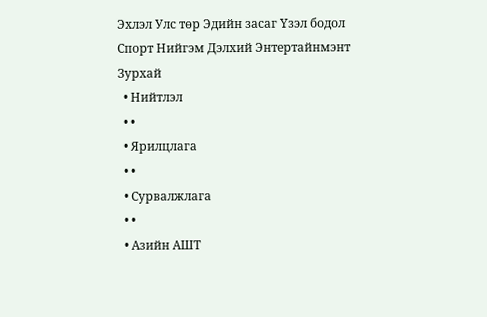Эхлэл Улс төр Эдийн засаг Үзэл бодол Спорт Нийгэм Дэлхий Энтертайнмэнт Зурхай
  • Нийтлэл
  • •
  • Ярилцлага
  • •
  • Сурвалжлага
  • •
  • Азийн АШТ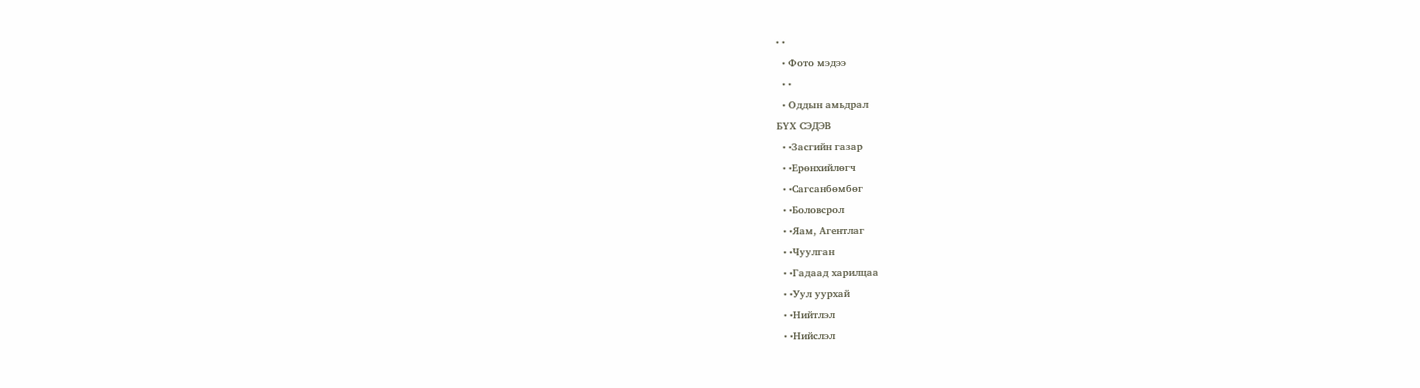• •
  • Фото мэдээ
  • •
  • Оддын амьдрал
БҮХ СЭДЭВ
  • •Засгийн газар
  • •Ерөнхийлөгч
  • •Сагсанбөмбөг
  • •Боловсрол
  • •Яам, Агентлаг
  • •Чуулган
  • •Гадаад харилцаа
  • •Уул уурхай
  • •Нийтлэл
  • •Нийслэл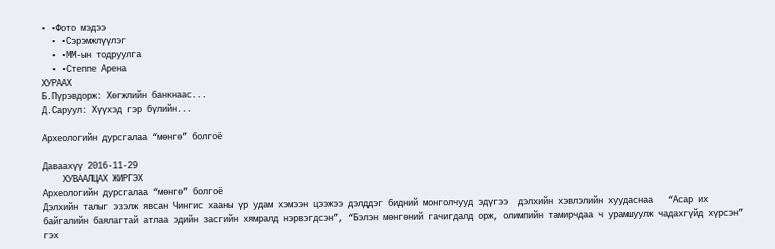• •Фото мэдээ
  • •Сэрэмжлүүлэг
  • •ММ-ын тодруулга
  • •Степпе Арена
ХУРААХ
Б.Пүрэвдорж: Хөгжлийн банкнаас...
Д.Саруул: Хүүхэд гэр бүлийн...

Археологийн дурсгалаа “мөнгө” болгоё

Даваахүү 2016-11-29
    ХУВААЛЦАХ ЖИРГЭХ
Археологийн дурсгалаа “мөнгө” болгоё
Дэлхийн талыг эзэлж явсан Чингис хааны үр удам хэмээн цээжээ дэлддэг бидний монголчууд эдүгээ  дэлхийн хэвлэлийн хуудаснаа   “Асар их байгалийн баялагтай атлаа эдийн засгийн хямралд нэрвэгдсэн”, “Бэлэн мөнгөний гачигдалд орж, олимпийн тамирчдаа ч урамшуулж чадахгүйд хүрсэн” гэх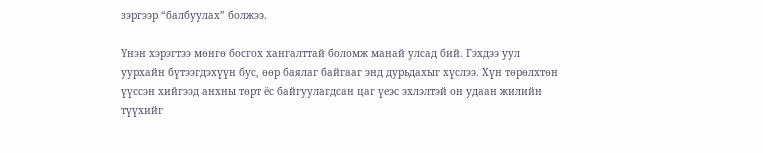зэргээр “балбуулах” болжээ.

Үнэн хэрэгтээ мөнгө босгох хангалттай боломж манай улсад бий. Гэхдээ уул уурхайн бүтээгдэхүүн бус, өөр баялаг байгааг энд дурьдахыг хүслээ. Хүн төрөлхтөн үүссэн хийгээд анхны төрт ёс байгуулагдсан цаг үеэс эхлэлтэй он удаан жилийн түүхийг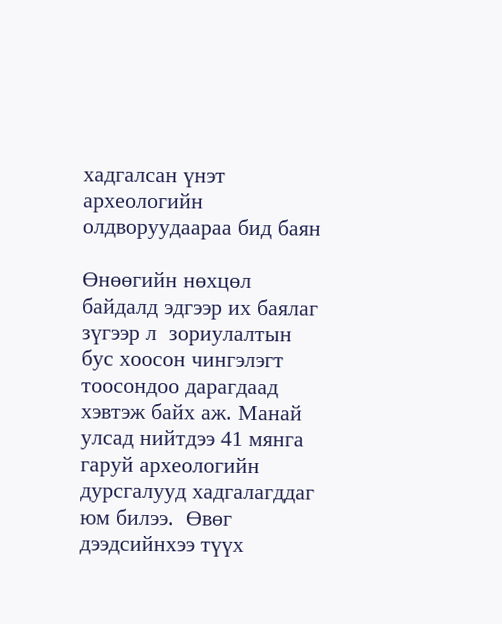хадгалсан үнэт археологийн олдворуудаараа бид баян

Өнөөгийн нөхцөл байдалд эдгээр их баялаг  зүгээр л  зориулалтын бус хоосон чингэлэгт тоосондоо дарагдаад хэвтэж байх аж. Манай улсад нийтдээ 41 мянга гаруй археологийн дурсгалууд хадгалагддаг юм билээ.  Өвөг дээдсийнхээ түүх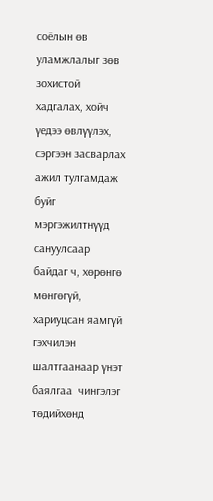соёлын өв уламжлалыг зөв зохистой хадгалах, хойч үедээ өвлүүлэх, сэргээн засварлах ажил тулгамдаж буйг мэргэжилтнүүд сануулсаар байдаг ч, хөрөнгө мөнгөгүй, хариуцсан яамгүй гэхчилэн шалтгаанаар үнэт баялгаа  чингэлэг төдийхөнд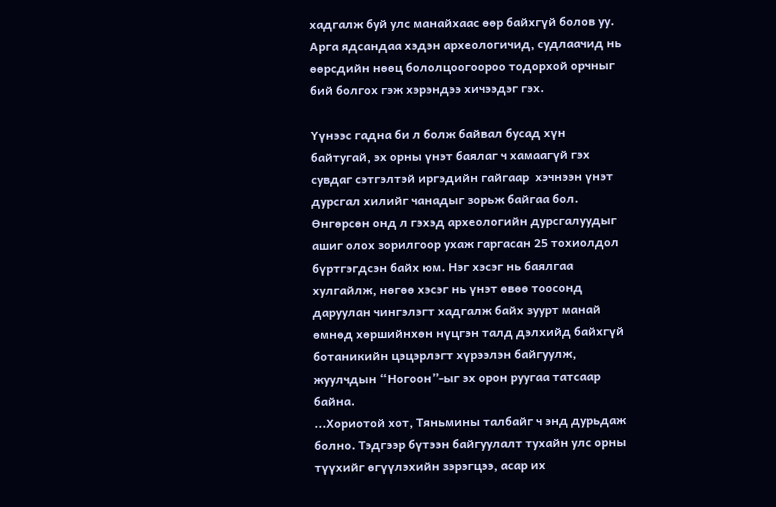хадгалж буй улс манайхаас өөр байхгүй болов уу. Арга ядсандаа хэдэн археологичид, судлаачид нь өөрсдийн нөөц бололцоогоороо тодорхой орчныг бий болгох гэж хэрэндээ хичээдэг гэх.

Үүнээс гадна би л болж байвал бусад хүн байтугай, эх орны үнэт баялаг ч хамаагүй гэх сувдаг сэтгэлтэй иргэдийн гайгаар  хэчнээн үнэт дурсгал хилийг чанадыг зорьж байгаа бол. Өнгөрсөн онд л гэхэд археологийн дурсгалуудыг ашиг олох зорилгоор ухаж гаргасан 25 тохиолдол бүртгэгдсэн байх юм. Нэг хэсэг нь баялгаа хулгайлж, нөгөө хэсэг нь үнэт өвөө тоосонд даруулан чингэлэгт хадгалж байх зуурт манай өмнөд хөршийнхөн нүцгэн талд дэлхийд байхгүй ботаникийн цэцэрлэгт хүрээлэн байгуулж, жуулчдын “Ногоон”-ыг эх орон руугаа татсаар байна.
...Хориотой хот, Тяньмины талбайг ч энд дурьдаж болно. Тэдгээр бүтээн байгуулалт тухайн улс орны түүхийг өгүүлэхийн зэрэгцээ, асар их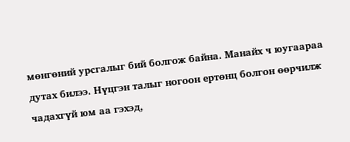мөнгөний урсгалыг бий болгож байна. Манайх ч юугаараа дутах билээ. Нүцгэн талыг ногоон ертөнц болгон өөрчилж чадахгүй юм аа гэхэд,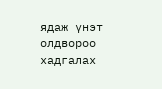ядаж үнэт олдвороо хадгалах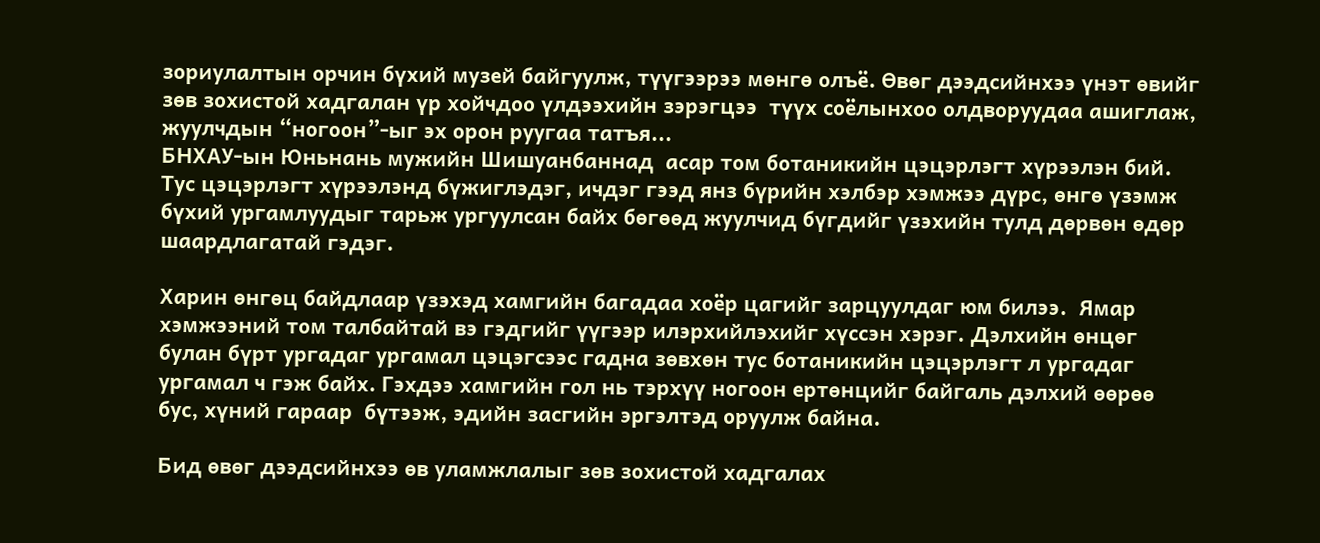зориулалтын орчин бүхий музей байгуулж, түүгээрээ мөнгө олъё. Өвөг дээдсийнхээ үнэт өвийг зөв зохистой хадгалан үр хойчдоо үлдээхийн зэрэгцээ  түүх соёлынхоо олдворуудаа ашиглаж,  жуулчдын “ногоон”-ыг эх орон руугаа татъя...
БНХАУ-ын Юньнань мужийн Шишуанбаннад  асар том ботаникийн цэцэрлэгт хүрээлэн бий. Тус цэцэрлэгт хүрээлэнд бүжиглэдэг, ичдэг гээд янз бүрийн хэлбэр хэмжээ дүрс, өнгө үзэмж бүхий ургамлуудыг тарьж ургуулсан байх бөгөөд жуулчид бүгдийг үзэхийн тулд дөрвөн өдөр шаардлагатай гэдэг.

Харин өнгөц байдлаар үзэхэд хамгийн багадаа хоёр цагийг зарцуулдаг юм билээ.  Ямар хэмжээний том талбайтай вэ гэдгийг үүгээр илэрхийлэхийг хүссэн хэрэг. Дэлхийн өнцөг булан бүрт ургадаг ургамал цэцэгсээс гадна зөвхөн тус ботаникийн цэцэрлэгт л ургадаг ургамал ч гэж байх. Гэхдээ хамгийн гол нь тэрхүү ногоон ертөнцийг байгаль дэлхий өөрөө бус, хүний гараар  бүтээж, эдийн засгийн эргэлтэд оруулж байна.

Бид өвөг дээдсийнхээ өв уламжлалыг зөв зохистой хадгалах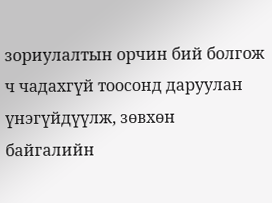зориулалтын орчин бий болгож ч чадахгүй тоосонд даруулан үнэгүйдүүлж, зөвхөн байгалийн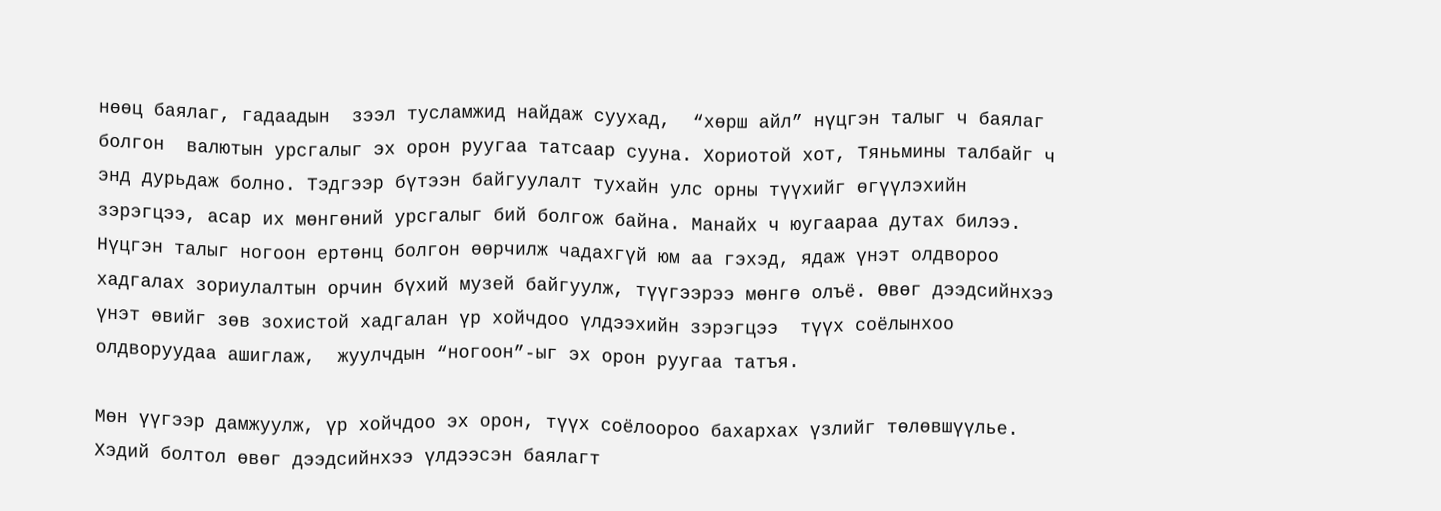нөөц баялаг, гадаадын  зээл тусламжид найдаж суухад,  “хөрш айл” нүцгэн талыг ч баялаг болгон  валютын урсгалыг эх орон руугаа татсаар сууна. Хориотой хот, Тяньмины талбайг ч энд дурьдаж болно. Тэдгээр бүтээн байгуулалт тухайн улс орны түүхийг өгүүлэхийн зэрэгцээ, асар их мөнгөний урсгалыг бий болгож байна. Манайх ч юугаараа дутах билээ. Нүцгэн талыг ногоон ертөнц болгон өөрчилж чадахгүй юм аа гэхэд, ядаж үнэт олдвороо хадгалах зориулалтын орчин бүхий музей байгуулж, түүгээрээ мөнгө олъё. Өвөг дээдсийнхээ үнэт өвийг зөв зохистой хадгалан үр хойчдоо үлдээхийн зэрэгцээ  түүх соёлынхоо олдворуудаа ашиглаж,  жуулчдын “ногоон”-ыг эх орон руугаа татъя.

Мөн үүгээр дамжуулж, үр хойчдоо эх орон, түүх соёлоороо бахархах үзлийг төлөвшүүлье.  Хэдий болтол өвөг дээдсийнхээ үлдээсэн баялагт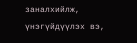заналхийлж, үнэгүйдүүлэх вэ,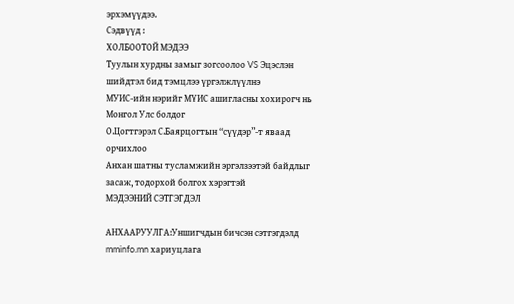эрхэмүүдээ.
Сэдвүүд :
ХОЛБООТОЙ МЭДЭЭ
Туулын хурдны замыг зогсоолоо VS Эцэслэн шийдтэл бид тэмцлээ үргэлжлүүлнэ
МУИС-ийн нэрийг МҮИС ашигласны хохирогч нь Монгол Улс болдог
О.Цогтгэрэл С.Баярцогтын “сүүдэр”-т яваад орчихлоо
Анхан шатны тусламжийн эргэлзээтэй байдлыг засаж, тодорхой болгох хэрэгтэй
МЭДЭЭНИЙ СЭТГЭГДЭЛ

АНХААРУУЛГА:Уншигчдын бичсэн сэтгэгдэлд mminfo.mn хариуцлага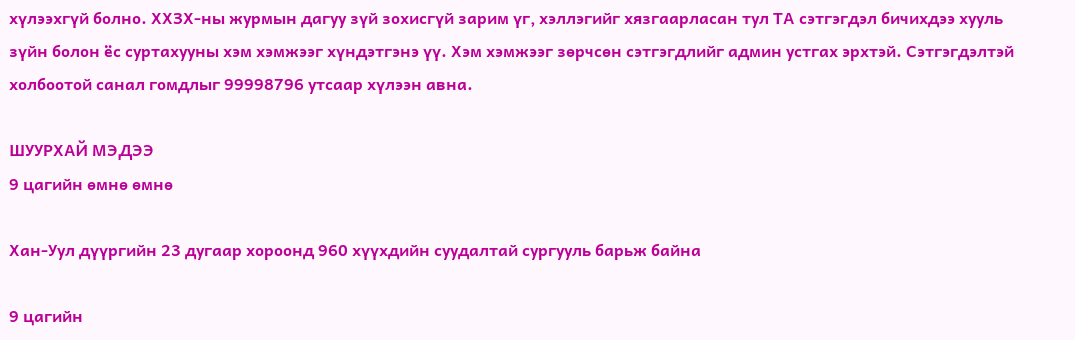хүлээхгүй болно. ХХЗХ-ны журмын дагуу зүй зохисгүй зарим үг, хэллэгийг хязгаарласан тул ТА сэтгэгдэл бичихдээ хууль зүйн болон ёс суртахууны хэм хэмжээг хүндэтгэнэ үү. Хэм хэмжээг зөрчсөн сэтгэгдлийг админ устгах эрхтэй. Сэтгэгдэлтэй холбоотой санал гомдлыг 99998796 утсаар хүлээн авна.

ШУУРХАЙ МЭДЭЭ
9 цагийн өмнө өмнө

Хан-Уул дүүргийн 23 дугаар хороонд 960 хүүхдийн суудалтай сургууль барьж байна

9 цагийн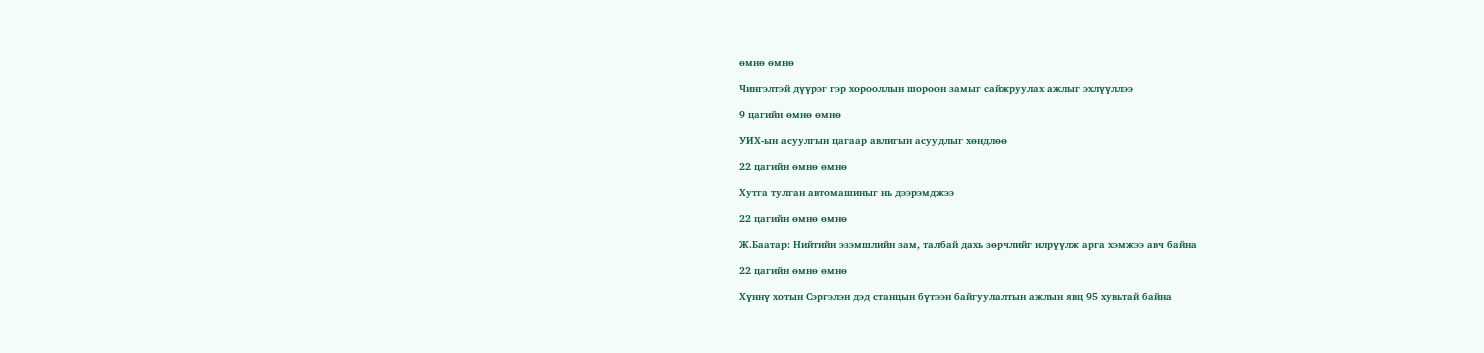өмнө өмнө

Чингэлтэй дүүрэг гэр хорооллын шороон замыг сайжруулах ажлыг эхлүүллээ

9 цагийн өмнө өмнө

УИХ-ын асуулгын цагаар авлигын асуудлыг хөндлөө

22 цагийн өмнө өмнө

Хутга тулган автомашиныг нь дээрэмджээ

22 цагийн өмнө өмнө

Ж.Баатар: Нийтийн эзэмшлийн зам, талбай дахь зөрчлийг илрүүлж арга хэмжээ авч байна

22 цагийн өмнө өмнө

Хүннү хотын Сэргэлэн дэд станцын бүтээн байгуулалтын ажлын явц 95 хувьтай байна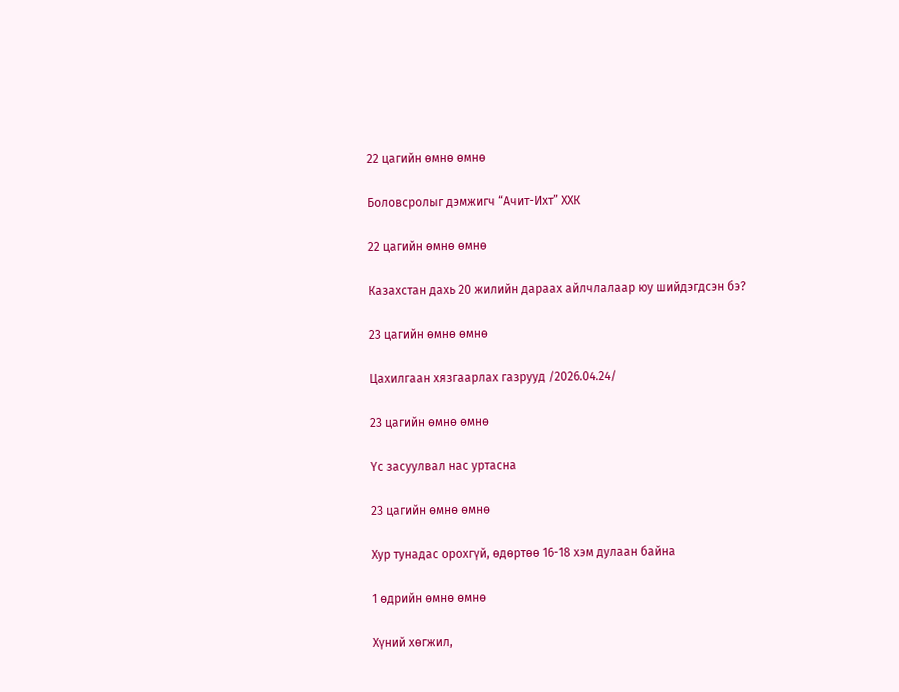22 цагийн өмнө өмнө

Боловсролыг дэмжигч “Ачит-Ихт” ХХК

22 цагийн өмнө өмнө

Казахстан дахь 20 жилийн дараах айлчлалаар юу шийдэгдсэн бэ?

23 цагийн өмнө өмнө

Цахилгаан хязгаарлах газрууд /2026.04.24/

23 цагийн өмнө өмнө

Үс засуулвал нас уртасна

23 цагийн өмнө өмнө

Хур тунадас орохгүй, өдөртөө 16-18 хэм дулаан байна

1 өдрийн өмнө өмнө

Хүний хөгжил,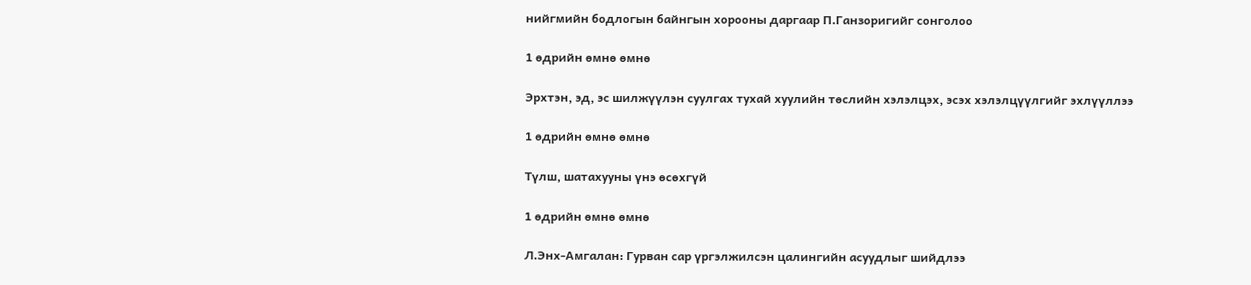нийгмийн бодлогын байнгын хорооны даргаар П.Ганзоригийг сонголоо

1 өдрийн өмнө өмнө

Эрхтэн, эд, эс шилжүүлэн суулгах тухай хуулийн төслийн хэлэлцэх, эсэх хэлэлцүүлгийг эхлүүллээ

1 өдрийн өмнө өмнө

Түлш, шатахууны үнэ өсөхгүй

1 өдрийн өмнө өмнө

Л.Энх-Амгалан: Гурван сар үргэлжилсэн цалингийн асуудлыг шийдлээ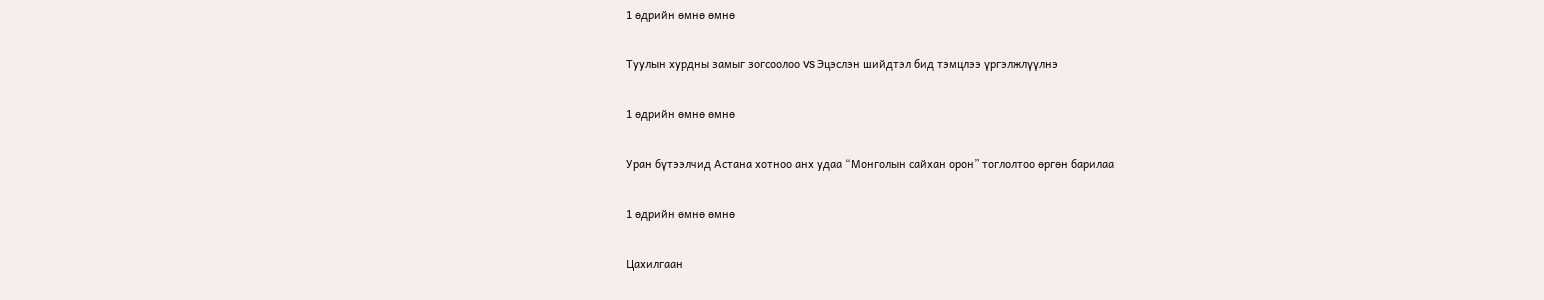1 өдрийн өмнө өмнө

Туулын хурдны замыг зогсоолоо VS Эцэслэн шийдтэл бид тэмцлээ үргэлжлүүлнэ

1 өдрийн өмнө өмнө

Уран бүтээлчид Астана хотноо анх удаа “Монголын сайхан орон” тоглолтоо өргөн барилаа

1 өдрийн өмнө өмнө

Цахилгаан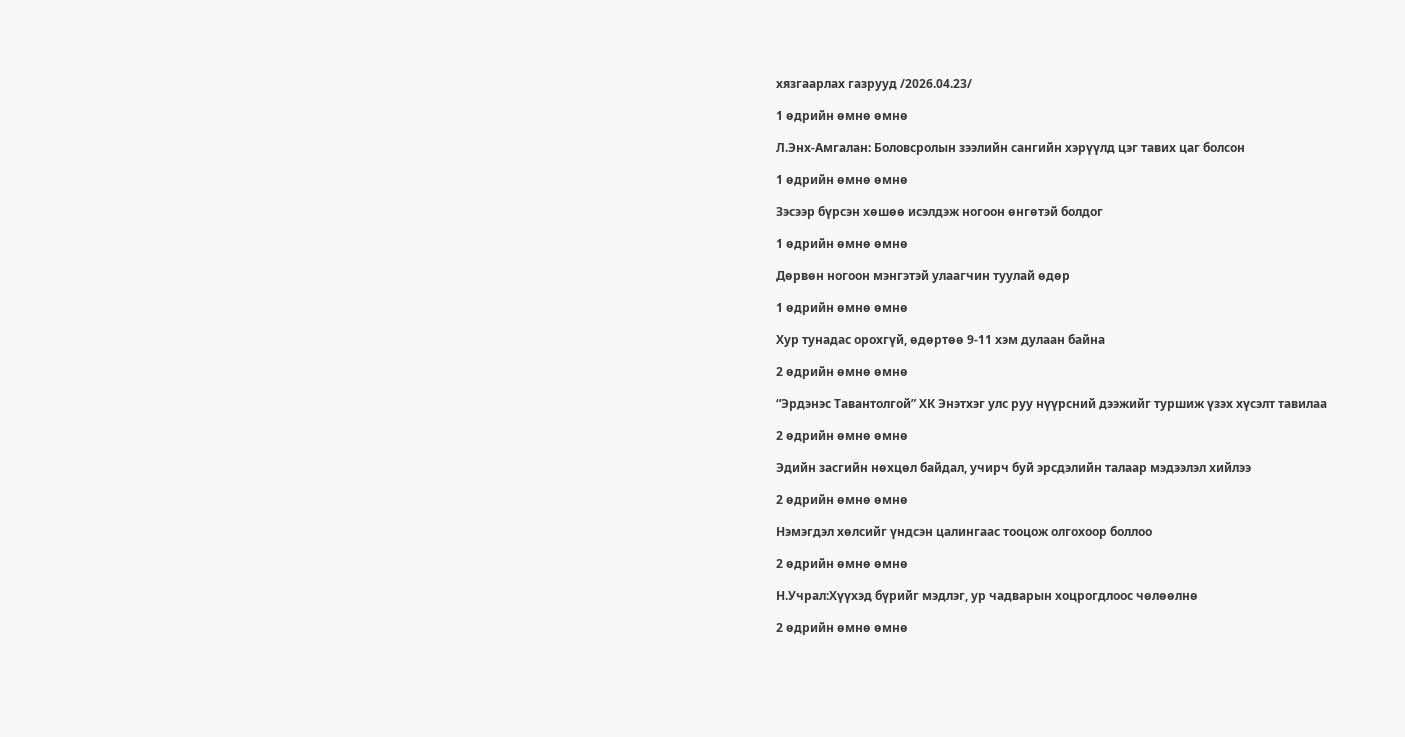хязгаарлах газрууд /2026.04.23/

1 өдрийн өмнө өмнө

Л.Энх-Амгалан: Боловсролын зээлийн сангийн хэрүүлд цэг тавих цаг болсон

1 өдрийн өмнө өмнө

Зэсээр бүрсэн хөшөө исэлдэж ногоон өнгөтэй болдог

1 өдрийн өмнө өмнө

Дөрвөн ногоон мэнгэтэй улаагчин туулай өдөр

1 өдрийн өмнө өмнө

Хур тунадас орохгүй, өдөртөө 9-11 хэм дулаан байна

2 өдрийн өмнө өмнө

“Эрдэнэс Тавантолгой” ХК Энэтхэг улс руу нүүрсний дээжийг туршиж үзэх хүсэлт тавилаа

2 өдрийн өмнө өмнө

Эдийн засгийн нөхцөл байдал, учирч буй эрсдэлийн талаар мэдээлэл хийлээ

2 өдрийн өмнө өмнө

Нэмэгдэл хөлсийг үндсэн цалингаас тооцож олгохоор боллоо

2 өдрийн өмнө өмнө

Н.Учрал:Хүүхэд бүрийг мэдлэг, ур чадварын хоцрогдлоос чөлөөлнө

2 өдрийн өмнө өмнө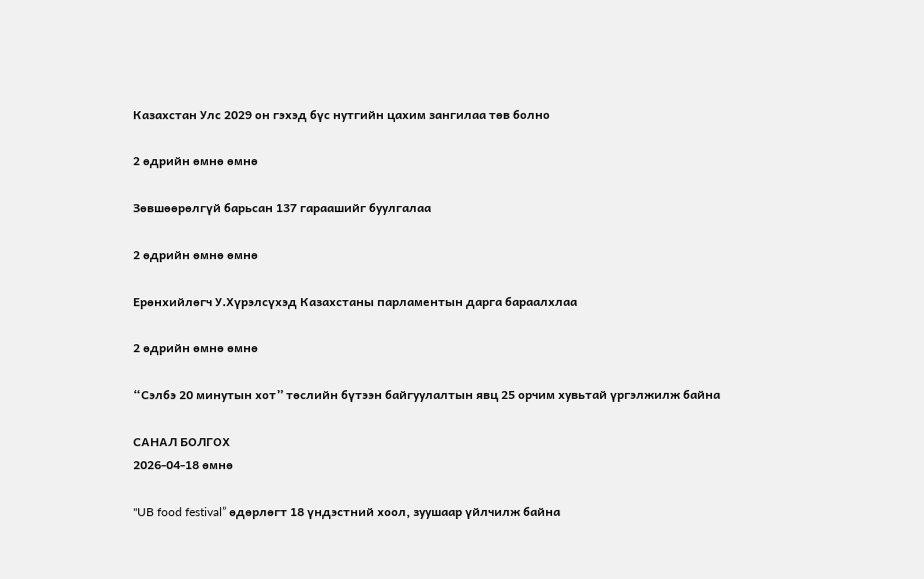Казахстан Улс 2029 он гэхэд бүс нутгийн цахим зангилаа төв болно

2 өдрийн өмнө өмнө

Зөвшөөрөлгүй барьсан 137 гараашийг буулгалаа

2 өдрийн өмнө өмнө

Ерөнхийлөгч У.Хүрэлсүхэд Казахстаны парламентын дарга бараалхлаа

2 өдрийн өмнө өмнө

“Сэлбэ 20 минутын хот” төслийн бүтээн байгуулалтын явц 25 орчим хувьтай үргэлжилж байна

САНАЛ БОЛГОХ
2026-04-18 өмнө

"UB food festival” өдөрлөгт 18 үндэстний хоол, зуушаар үйлчилж байна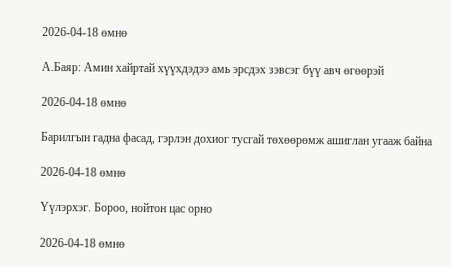2026-04-18 өмнө

А.Баяр: Амин хайртай хүүхдэдээ амь эрсдэх зэвсэг бүү авч өгөөрэй

2026-04-18 өмнө

Барилгын гадна фасад, гэрлэн дохиог тусгай төхөөрөмж ашиглан угааж байна

2026-04-18 өмнө

Үүлэрхэг. Бороо, нойтон цас орно

2026-04-18 өмнө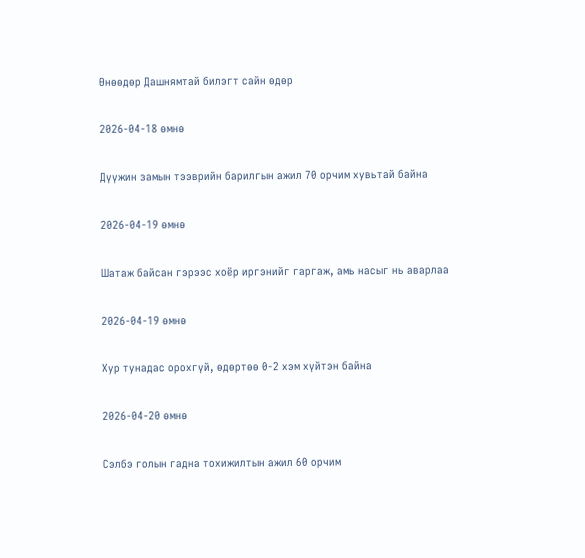Өнөөдөр Дашнямтай билэгт сайн өдөр

2026-04-18 өмнө

Дүүжин замын тээврийн барилгын ажил 70 орчим хувьтай байна

2026-04-19 өмнө

Шатаж байсан гэрээс хоёр иргэнийг гаргаж, амь насыг нь аварлаа

2026-04-19 өмнө

Хур тунадас орохгүй, өдөртөө 0-2 хэм хүйтэн байна

2026-04-20 өмнө

Сэлбэ голын гадна тохижилтын ажил 60 орчим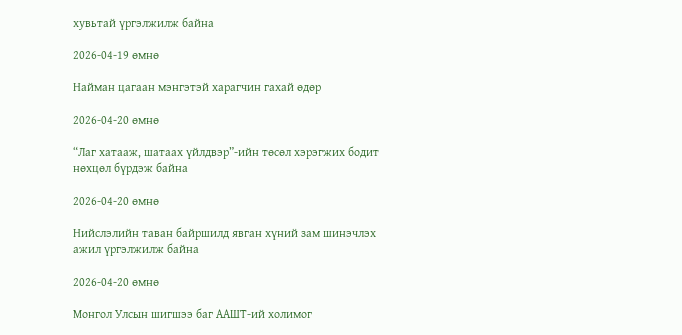хувьтай үргэлжилж байна

2026-04-19 өмнө

Найман цагаан мэнгэтэй харагчин гахай өдөр

2026-04-20 өмнө

“Лаг хатааж, шатаах үйлдвэр”-ийн төсөл хэрэгжих бодит нөхцөл бүрдэж байна

2026-04-20 өмнө

Нийслэлийн таван байршилд явган хүний зам шинэчлэх ажил үргэлжилж байна

2026-04-20 өмнө

Монгол Улсын шигшээ баг ААШТ-ий холимог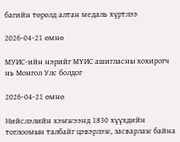багийн төрөлд алтан медаль хүртлээ

2026-04-21 өмнө

МУИС-ийн нэрийг МҮИС ашигласны хохирогч нь Монгол Улс болдог

2026-04-21 өмнө

Нийслэлийн хэмжээнд 1830 хүүхдийн тоглоомын талбайг цэвэрлэж, засварлаж байна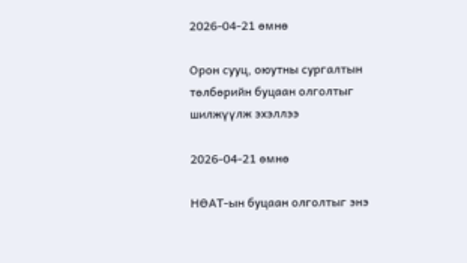2026-04-21 өмнө

Орон сууц, оюутны сургалтын төлбөрийн буцаан олголтыг шилжүүлж эхэллээ

2026-04-21 өмнө

НӨАТ-ын буцаан олголтыг энэ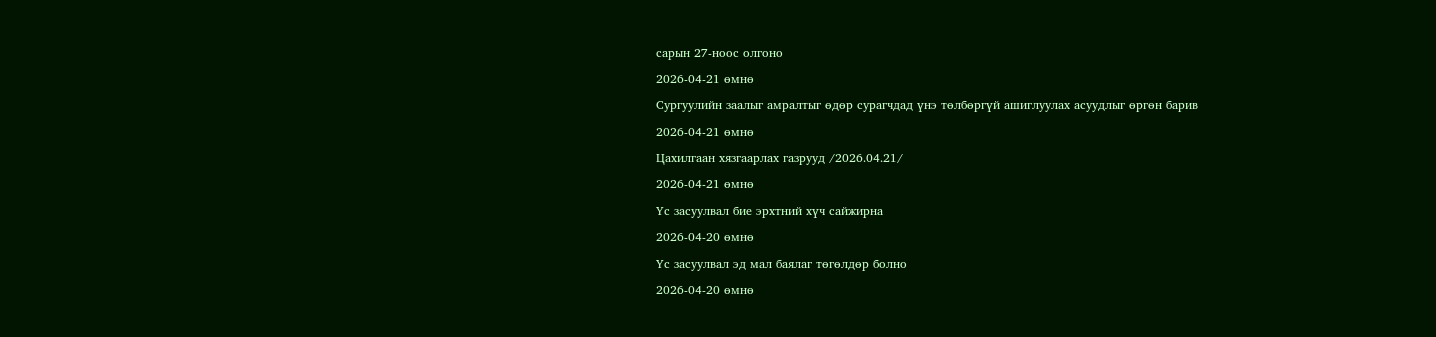сарын 27-ноос олгоно

2026-04-21 өмнө

Сургуулийн заалыг амралтыг өдөр сурагчдад үнэ төлбөргүй ашиглуулах асуудлыг өргөн барив

2026-04-21 өмнө

Цахилгаан хязгаарлах газрууд /2026.04.21/

2026-04-21 өмнө

Үс засуулвал бие эрхтний хүч сайжирна

2026-04-20 өмнө

Үс засуулвал эд мал баялаг төгөлдөр болно

2026-04-20 өмнө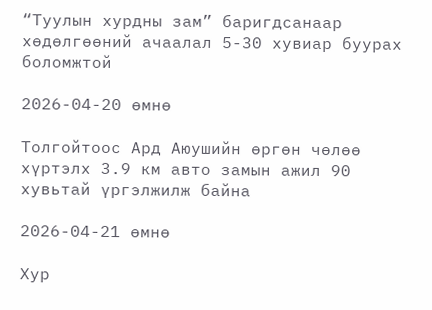“Туулын хурдны зам” баригдсанаар хөдөлгөөний ачаалал 5-30 хувиар буурах боломжтой

2026-04-20 өмнө

Толгойтоос Ард Аюушийн өргөн чөлөө хүртэлх 3.9 км авто замын ажил 90 хувьтай үргэлжилж байна

2026-04-21 өмнө

Хур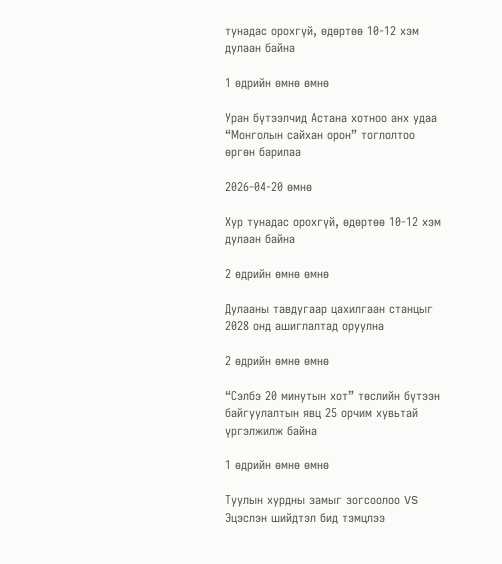тунадас орохгүй, өдөртөө 10-12 хэм дулаан байна

1 өдрийн өмнө өмнө

Уран бүтээлчид Астана хотноо анх удаа “Монголын сайхан орон” тоглолтоо өргөн барилаа

2026-04-20 өмнө

Хур тунадас орохгүй, өдөртөө 10-12 хэм дулаан байна

2 өдрийн өмнө өмнө

Дулааны тавдугаар цахилгаан станцыг 2028 онд ашиглалтад оруулна

2 өдрийн өмнө өмнө

“Сэлбэ 20 минутын хот” төслийн бүтээн байгуулалтын явц 25 орчим хувьтай үргэлжилж байна

1 өдрийн өмнө өмнө

Туулын хурдны замыг зогсоолоо VS Эцэслэн шийдтэл бид тэмцлээ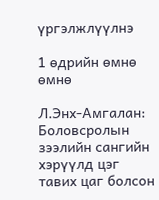үргэлжлүүлнэ

1 өдрийн өмнө өмнө

Л.Энх-Амгалан: Боловсролын зээлийн сангийн хэрүүлд цэг тавих цаг болсон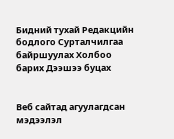Бидний тухай Редакцийн бодлого Сурталчилгаа байршуулах Холбоо барих Дээшээ буцах


Веб сайтад агуулагдсан мэдээлэл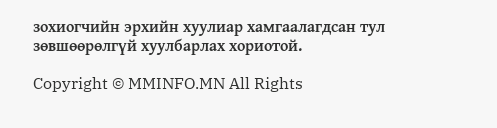зохиогчийн эрхийн хуулиар хамгаалагдсан тул зөвшөөрөлгүй хуулбарлах хориотой.

Copyright © MMINFO.MN All Rights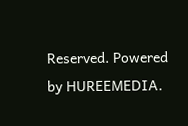Reserved. Powered by HUREEMEDIA.